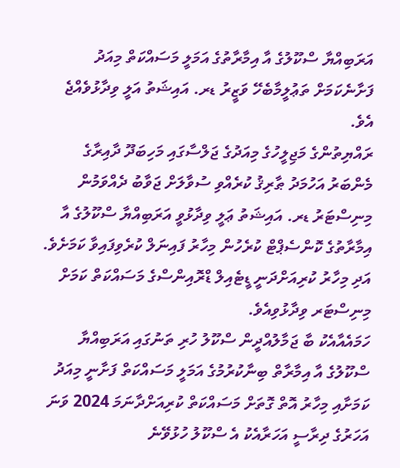އަރަބިއްޔާ ސްކޫލުގެ އާ އިމާރާތުގެ އަމަލީ މަސައްކަތް މިއަދު ފަށާނެކަމަށް ތަޢުލީމާބެހޭ ވަޒީރު ޑރ. އައިޝަތު އަލީ ވިދާޅުވެއްޖެ އެވެ.
ރައްޔިތުންގެ މަޖިލީހުގެ މިއަދުގެ ޖަލްސާގައި މަހިބަދޫ ދާއިރާގެ މެންބަރު އަހުމަދު ޠާރިޤު ކުރެއްވި ސުވާލަށް ޖަވާބު ދެއްވަމުން މިނިސްޓަރު ޑރ. އައިޝަތު ޢަލީ ވިދާޅުވީ އަރަބިއްޔާ ސްކޫލުގެ އާ އިމާރާތުގެ ކޮންސެޕްޓް ކުރެހުން މިހާރު ފައިނަލް ކުރެވިފައިވާ ކަމަށެވެ. އަދި މިހާރު ކުރިއަށްދަނީ ޑީޓެއިލް ޑްރޮއިންސްގެ މަސައްކަތް ކަމަށް މިނިސްޓަރ ވިދާޅުވިއެވެ.
ހަމައެއާއެކު ބާ ޖަމާލުއްދީން ސްކޫލު ހުރި ތަނުގައި އަރަބިއްޔާ ސްކޫލުގެ އާ އިމާރާތް ބިނާކުރުމުގެ އަމަލީ މަސައްކަތް ފަށާނީ މިއަދު ކަމަށާއި މިހާރު އޮތް ގޮތަށް މަސައްކަތް ކުރިއަށްދާނަމަ 2024 ވަނަ އަހަރުގެ ދިރާސީ އަހަރާއެކު އެ ސްކޫލު ހުޅުވޭނެ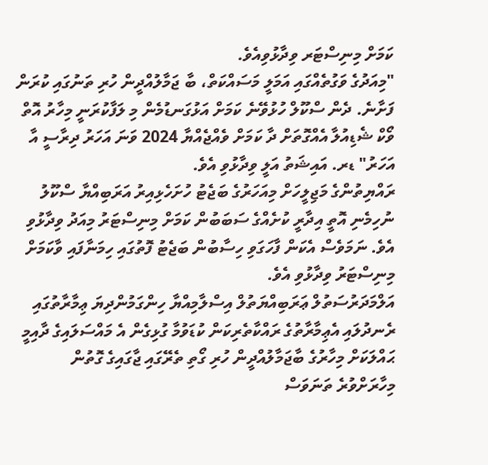ކަމަށް މިނިސްޓަރ ވިދާޅުވިއެވެ.
"މިއަދުގެ ވަގުތެއްގައި އަމަލީ މަސައްކަތް، ބާ ޖަމާލުއްދީން ހުރި ތަނުގައި ކުރަން ފަށާނެ. ދެން ސްކޫލް ހުޅުވޭނެ ކަމަށް އަޅުގަނޑުމެން މި ލަފާކުރަނީ މިހާރު އޮތް ވޯކް ޝެޑިއުލާ އެއްގޮތަށް ދާ ކަމަށް ވެއްޖެއްޔާ 2024 ވަނަ އަހަރު ދިރާސީ އާ އަހަރު" ޑރ. އައިޝަތު އަލީ ވިދާޅުވި އެވެ.
ރައްޔިތުންގެ މަޖިލީހަށް މިއަހަރުގެ ބަޖެޓު ހުށަހެޅިއިރު އަރަބިއްޔާ ސްކޫލު ނުހިމެނި އޮތީ އިދާރީ ކުށެއްގެ ސަބަބުން ކަމަށް މިނިސްޓަރު މިއަދު ވިދާޅުވި އެވެ. ނަމަވެސް އެކަން ފާހަގަވި ހިސާބުން ބަޖެޓު ފޮތުގައި ހިމަނާފައި ވާކަމަށް މިނިސްޓަރު ވިދާޅުވި އެވެ.
އަލްމަދަރުސަތުލް ޢަރަބިއްޔަތުލް އިސްލާމިއްޔާ ހިންގަމުންދިޔަ ޢިމާރާތުގައި ރެނދުލައި އެޢިމާރާތުގެ ރައްކާތެރިކަން ކުޑަވުމާ ގުޅިގެން އެ މައްސަލައިގެ ދާއިމީ ޙައްލަކަށް މިހާރުގެ ބާޖަމާލުއްދީން ހުރި ގޯތި ތެރޭގައި ޖާގައިގެ ގޮތުން މިހާރަށްވުރެ ތަނަވަސް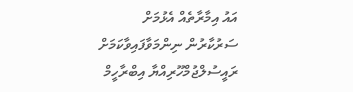އައު އިމާރާތެއް އެޅުމަށް ސަރުކާރުން ނިންމަވާފައިވާކަމަށް ރައީސުލްޖުމްހޫރިއްޔާ އިބްރާހީމް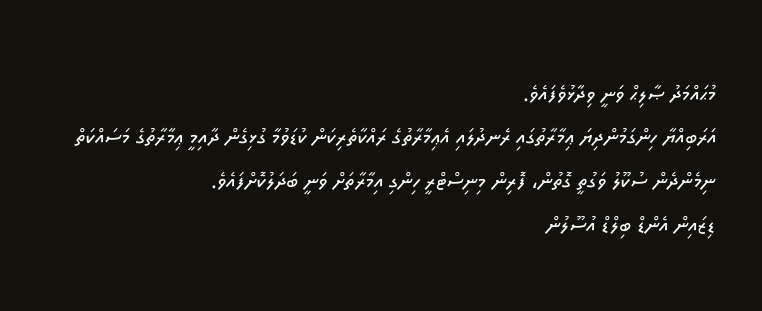މުޙައްމަދު ޞާލިޙް ވަނީ ވިދާޅުވެފައެވެ.
އަރަބިއްޔާ ހިންގަމުންދިޔަ ޢިމާރާތުގައި ރެނދުލައި އެޢިމާރާތުގެ ރައްކާތެރިކަން ކުޑަވުމާ ގުޅިގެން ދާއިމީ ޢިމާރާތުގެ މަސައްކަތް ނިމެންދެން ސުކޫލު ވަގުތީ ގޮތުން، ފޮރިން މިނިސްޓްރީ ހިންގި އިމާރާތަށް ވަނީ ބަދަލުކޮށްފައެވެ.
ޑިޒައިން އެންޑް ބިލްޑް އުސޫލުން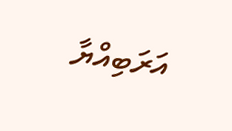އަރަބިއްޔާ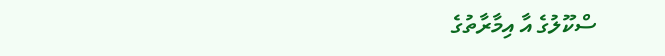ސްކޫލުގެ އާ އިމާރާތުގެ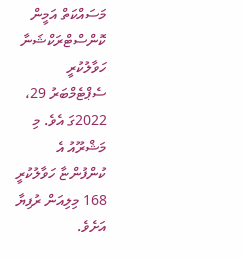މަސައްކަތް އަމީން ކޮންސްޓްރަކްޝަނާ ހަވާލުކުރީ ސެޕްޓެމްބަރު 29، 2022ގަ އެވެ. މި މަޝްރޫއު އެ ކުންފުންޏާ ހަވާލުކުރީ 168 މިލިއަން ރުފިޔާ އަށެވެ.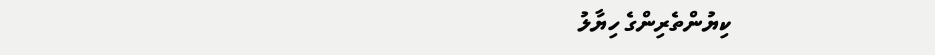ކިޔުންތެރިންގެ ހިޔާލު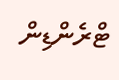ޓްރެންޑިން